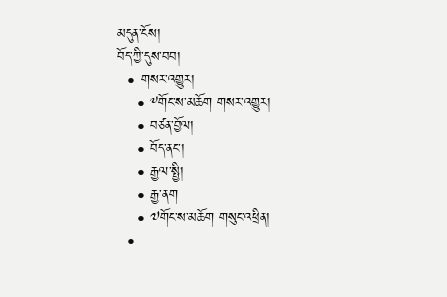མདུན་ངོས།
བོད་ཀྱི་དུས་བབ།
  • གསར་འགྱུར།
    • ༸གོང་ས་མཆོག གསར་འགྱུར།
    • བཙན་བྱོལ།
    • བོད་ནང་།
    • རྒྱལ་སྤྱི།
    • རྒྱ་ནག
    • ༧གོང་ས་མཆོག གསུང་འཕྲིན།
  •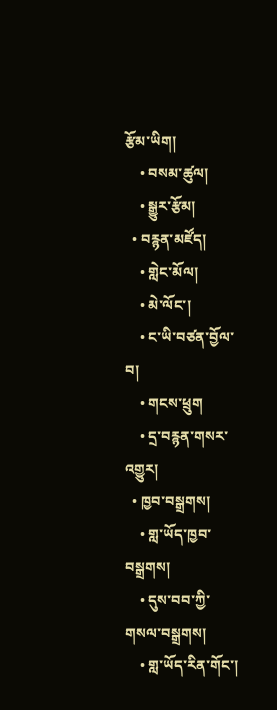རྩོམ་ཡིག།
    • བསམ་ཚུལ།
    • སྒྱུར་རྩོམ།
  • བརྙན་མཛོད།
    • གླེང་མོལ།
    • མེ་ལོང་།
    • ང་ཡི་བཙན་བྱོལ་བ།
    • གངས་ཕྲུག
    • དྲ་བརྙན་གསར་འགྱུར།
  • ཁྱབ་བསྒྲགས།
    • གླ་ཡོད་ཁྱབ་བསྒྲགས།
    • དུས་བབ་ཀྱི་གསལ་བསྒྲགས།
    • གླ་ཡོད་རིན་གོང་།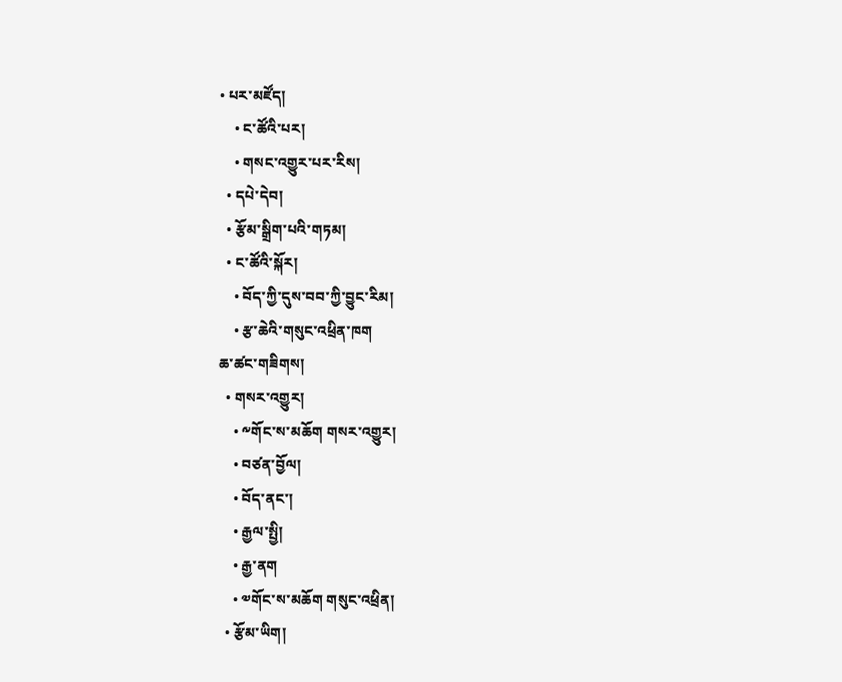• པར་མཛོད།
    • ང་ཚོའི་པར།
    • གསང་འགྱུར་པར་རིས།
  • དཔེ་དེབ།
  • རྩོམ་སྒྲིག་པའི་གཏམ།
  • ང་ཚོའི་སྐོར།
    • བོད་ཀྱི་དུས་བབ་ཀྱི་བྱུང་རིམ།
    • རྩ་ཆེའི་གསུང་འཕྲིན་ཁག
ཆ་ཚང་གཟིགས།
  • གསར་འགྱུར།
    • ༸གོང་ས་མཆོག གསར་འགྱུར།
    • བཙན་བྱོལ།
    • བོད་ནང་།
    • རྒྱལ་སྤྱི།
    • རྒྱ་ནག
    • ༧གོང་ས་མཆོག གསུང་འཕྲིན།
  • རྩོམ་ཡིག།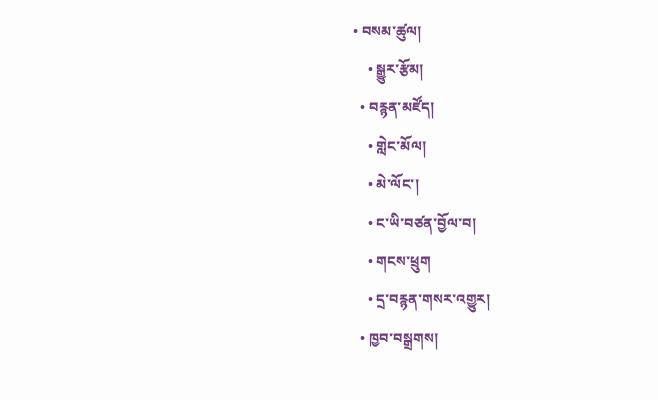• བསམ་ཚུལ།
    • སྒྱུར་རྩོམ།
  • བརྙན་མཛོད།
    • གླེང་མོལ།
    • མེ་ལོང་།
    • ང་ཡི་བཙན་བྱོལ་བ།
    • གངས་ཕྲུག
    • དྲ་བརྙན་གསར་འགྱུར།
  • ཁྱབ་བསྒྲགས།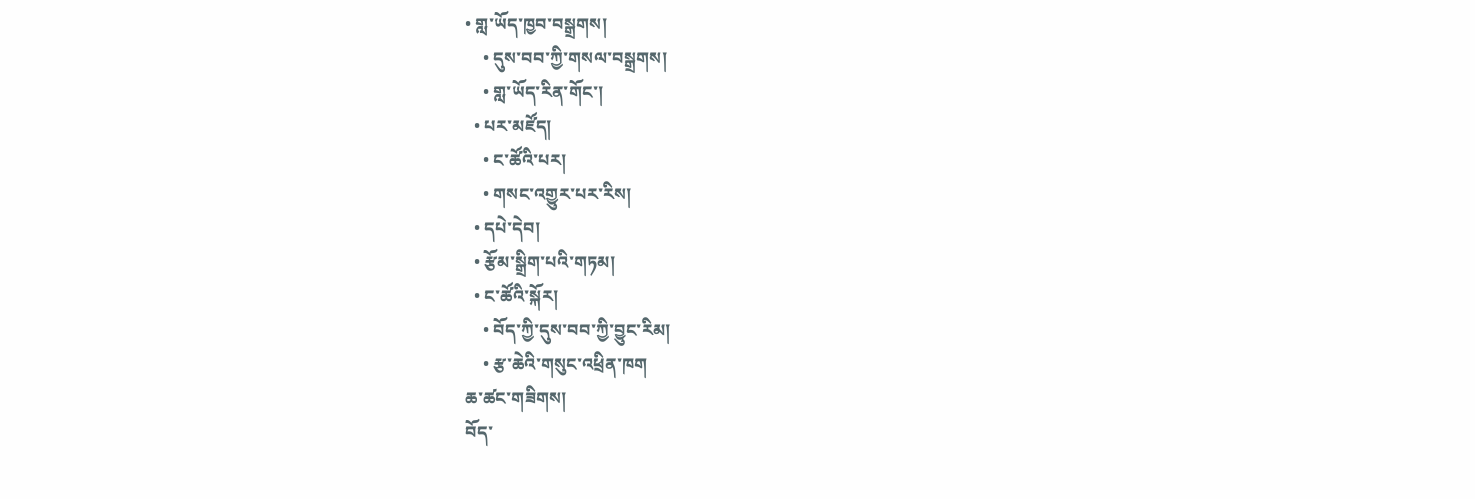• གླ་ཡོད་ཁྱབ་བསྒྲགས།
    • དུས་བབ་ཀྱི་གསལ་བསྒྲགས།
    • གླ་ཡོད་རིན་གོང་།
  • པར་མཛོད།
    • ང་ཚོའི་པར།
    • གསང་འགྱུར་པར་རིས།
  • དཔེ་དེབ།
  • རྩོམ་སྒྲིག་པའི་གཏམ།
  • ང་ཚོའི་སྐོར།
    • བོད་ཀྱི་དུས་བབ་ཀྱི་བྱུང་རིམ།
    • རྩ་ཆེའི་གསུང་འཕྲིན་ཁག
ཆ་ཚང་གཟིགས།
བོད་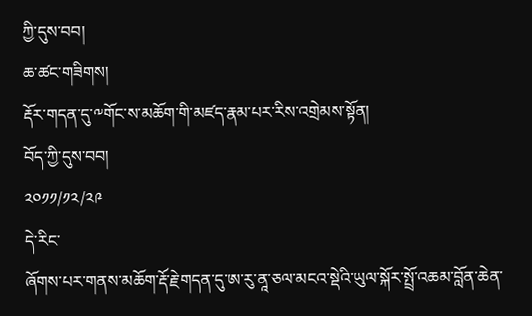ཀྱི་དུས་བབ།
ཆ་ཚང་གཟིགས།
རྡོར་གདན་དུ་༸གོང་ས་མཆོག་གི་མཛད་རྣམ་པར་རིས་འགྲེམས་སྟོན།
བོད་ཀྱི་དུས་བབ།
༢༠༡༡/༡༢/༢༩
དེ་རིང་
ཞོགས་པར་གནས་མཆོག་རྡོ་རྗེ་གདན་དུ་ཨ་རུ་ནཱ་ཅལ་མངའ་སྡེའི་ཡུལ་སྐོར་སྤྲོ་འཆམ་བློན་ཆེན་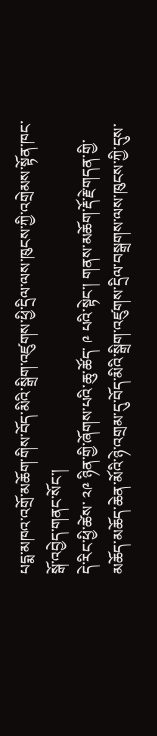པདྨ་མཁའ་འགྲོ་མཆོག་གིས་བོད་མིའི་སྒྲིག་འཛུགས་ཕྱི་དྲིལ་ལས་ཁུངས་ཀྱི་འགྲེམས་སྟོན་ཁང་སྒོ་འབྱེད་གནང་སོང་།
དེ་རིང་ཕྱི་ཚེས་ ༢༩ ཉིན་གྱི་ཞོགས་པའི་ཆུ་ཚོད་ ༩ པའི་སྟེང་། གནས་མཆོག་རྡོ་རྗེ་གདན་གྱི་མཆོད་མཆོད་ཆེན་མོའི་ཉེ་འགྲམ་དུ་བོད་མིའི་སྒྲིག་འཛུགས་དྲིལ་བསྒྲགས་ལས་ཁུངས་ཀྱི་དུས་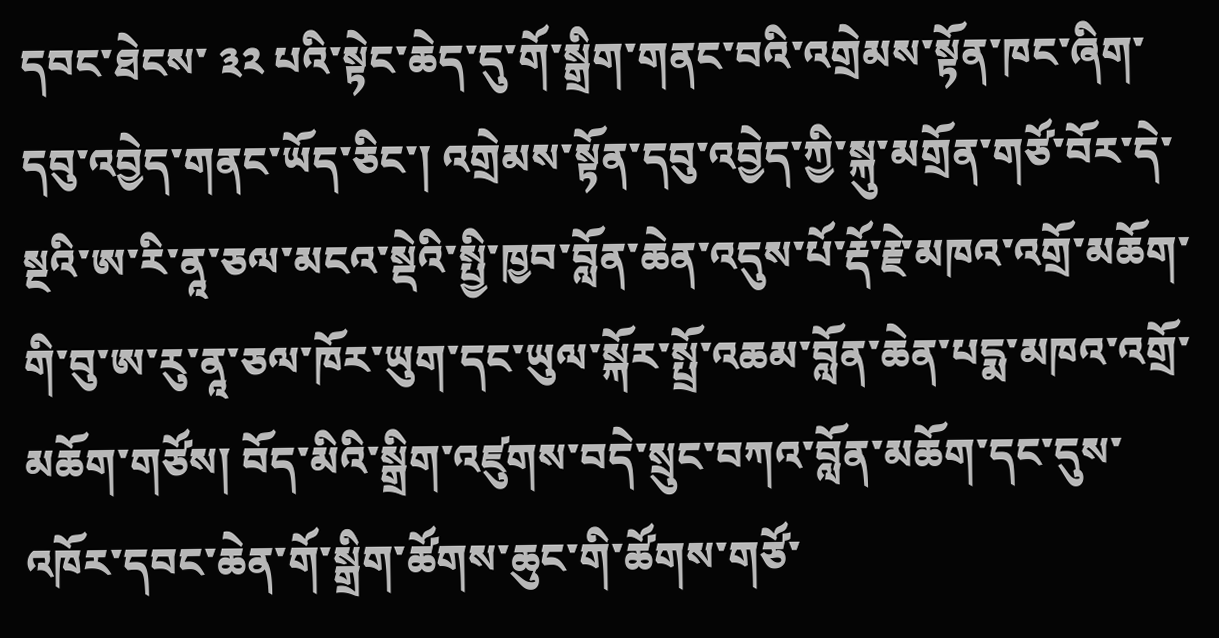དབང་ཐེངས་ ༣༢ པའི་སྟེང་ཆེད་དུ་གོ་སྒྲིག་གནང་བའི་འགྲེམས་སྟོན་ཁང་ཞིག་དབུ་འབྱེད་གནང་ཡོད་ཅིང་། འགྲེམས་སྟོན་དབུ་འབྱེད་ཀྱི་སྐུ་མགྲོན་གཙོ་བོར་དེ་སྔའི་ཨ་རི་ནཱ་ཅལ་མངའ་སྡེའི་སྤྱི་ཁྱབ་བློན་ཆེན་འདུས་པོ་རྡོ་རྗེ་མཁའ་འགྲོ་མཆོག་གི་བུ་ཨ་རུ་ནཱ་ཅལ་ཁོར་ཡུག་དང་ཡུལ་སྐོར་སྤྲོ་འཆམ་བློན་ཆེན་པདྨ་མཁའ་འགྲོ་མཆོག་གཙོས། བོད་མིའི་སྒྲིག་འཛུགས་བདེ་སྲུང་བཀའ་བློན་མཆོག་དང་དུས་འཁོར་དབང་ཆེན་གོ་སྒྲིག་ཚོགས་ཆུང་གི་ཚོགས་གཙོ་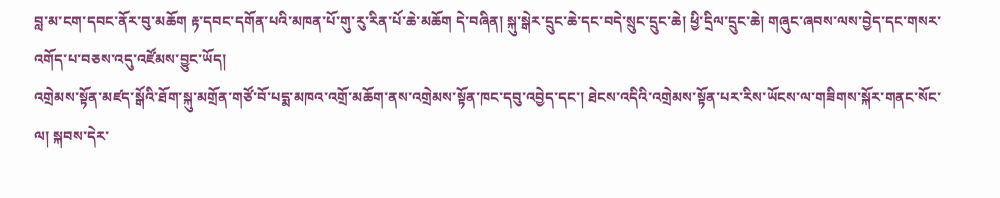བླ་མ་ངག་དབང་ནོར་བུ་མཆོག རྟ་དབང་དགོན་པའི་མཁན་པོ་གུ་རུ་རིན་པོ་ཆེ་མཆོག དེ་བཞིན། སྐུ་སྒེར་དྲུང་ཆེ་དང་བདེ་སྲུང་དྲུང་ཆེ། ཕྱི་དྲིལ་དྲུང་ཆེ། གཞུང་ཞབས་ལས་བྱེད་དང་གསར་འགོད་པ་བཅས་འདུ་འཛོམས་བྱུང་ཡོད།
འགྲེམས་སྟོན་མཛད་སྒོའི་ཐོག་སྐུ་མགྲོན་གཙོ་བོ་པདྨ་མཁའ་འགྲོ་མཆོག་ནས་འགྲེམས་སྟོན་ཁང་དབུ་འབྱེད་དང་། ཐེངས་འདིའི་འགྲེམས་སྟོན་པར་རིས་ཡོངས་ལ་གཟིགས་སྐོར་གནང་སོང་ལ། སྐབས་དེར་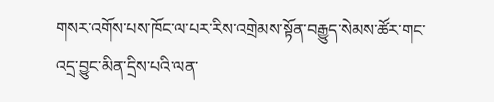གསར་འགོས་པས་ཁོང་ལ་པར་རིས་འགྲེམས་སྟོན་བརྒྱུད་སེམས་ཚོར་གང་འདྲ་བྱུང་མིན་དྲིས་པའི་ལན་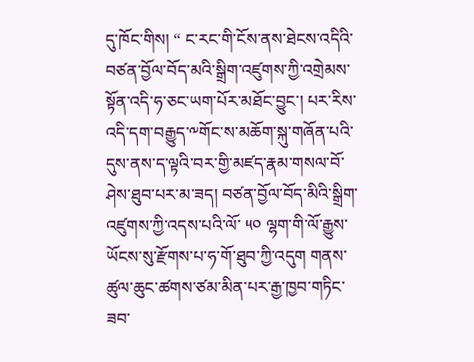དུ་ཁོང་གིས། “ ང་རང་གི་ངོས་ནས་ཐེངས་འདིའི་བཙན་བྱོལ་བོད་མའི་སྒྲིག་འཛུགས་ཀྱི་འགྲེམས་སྟོན་འདི་ཧ་ཅང་ཡག་པོར་མཐོང་བྱུང་། པར་རིས་འདི་དག་བརྒྱུད་༸གོང་ས་མཆོག་སྐུ་གཞོན་པའི་དུས་ནས་ད་ལྟའི་བར་གྱི་མཛད་རྣམ་གསལ་བོ་ཤེས་ཐུབ་པར་མ་ཟད། བཙན་བྱོལ་བོད་མིའི་སྒྲིག་འཛུགས་ཀྱི་འདས་པའི་ལོ་ ༥༠ ལྷག་གི་ལོ་རྒྱུས་ཡོངས་སུ་རྫོགས་པ་ཧ་གོ་ཐུབ་ཀྱི་འདུག གནས་ཚུལ་ཆུང་ཚགས་ཙམ་མིན་པར་རྒྱ་ཁྱབ་གཏིང་ཟབ་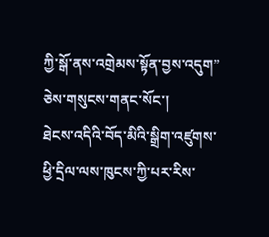ཀྱི་སྒོ་ནས་འགྲེམས་སྟོན་བྱས་འདུག” ཅེས་གསུངས་གནང་སོང་།
ཐེངས་འདིའི་བོད་མིའི་སྒྲིག་འཛུགས་ཕྱི་དྲིལ་ལས་ཁུངས་ཀྱི་པར་རིས་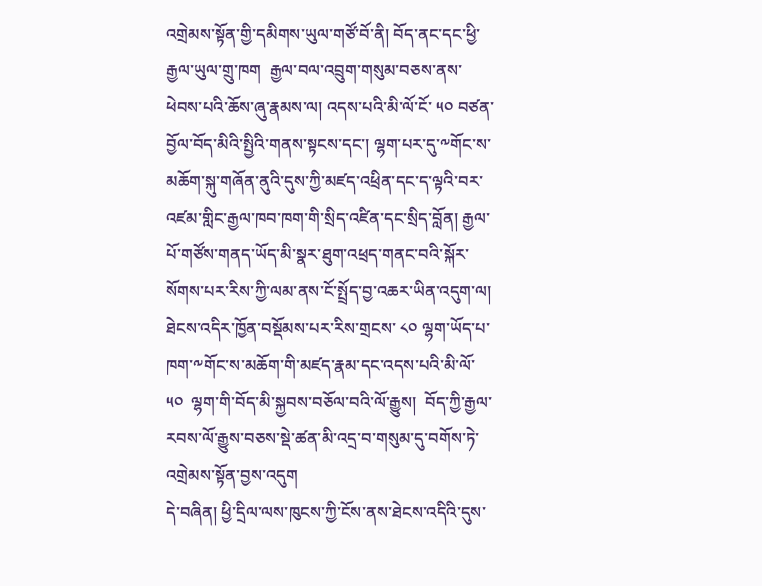འགྲེམས་སྟོན་གྱི་དམིགས་ཡུལ་གཙོ་བོ་ནི། བོད་ནང་དང་ཕྱི་རྒྱལ་ཡུལ་གྲུ་ཁག  རྒྱལ་བལ་འབྲུག་གསུམ་བཅས་ནས་ཕེབས་པའི་ཆོས་ཞུ་རྣམས་ལ། འདས་པའི་མི་ལོ་ངོ་ ༥༠ བཙན་བྱོལ་བོད་མིའི་སྤྱིའི་གནས་སྟངས་དང་། ལྷག་པར་དུ་༸གོང་ས་མཆོག་སྐུ་གཞོན་ནུའི་དུས་ཀྱི་མཛད་འཕྲིན་དང་ད་ལྟའི་བར་འཛམ་གླིང་རྒྱལ་ཁབ་ཁག་གི་སྲིད་འཛིན་དང་སྲིད་བློན། རྒྱལ་པོ་གཙོས་གནད་ཡོད་མི་སྣར་ཐུག་འཕྲད་གནང་བའི་སྐོར་སོགས་པར་རིས་ཀྱི་ལམ་ནས་ངོ་སྤྲོད་བྱ་འཆར་ཡིན་འདུག་ལ།  ཐེངས་འདིར་ཁྱོན་བསྡོམས་པར་རིས་གྲངས་ ༨༠ ལྷག་ཡོད་པ་ཁག་༸གོང་ས་མཆོག་གི་མཛད་རྣམ་དང་འདས་པའི་མི་ལོ་ ༥༠  ལྷག་གི་བོད་མི་སྐྱབས་བཅོལ་བའི་ལོ་རྒྱུས།  བོད་ཀྱི་རྒྱལ་རབས་ལོ་རྒྱུས་བཅས་སྡེ་ཚན་མི་འདྲ་བ་གསུམ་དུ་བགོས་ཏེ་འགྲེམས་སྟོན་བྱས་འདུག
དེ་བཞིན། ཕྱི་དྲིལ་ལས་ཁུངས་ཀྱི་ངོས་ནས་ཐེངས་འདིའི་དུས་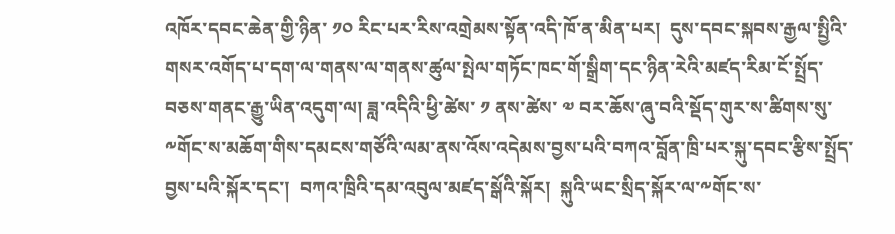འཁོར་དབང་ཆེན་གྱི་ཉིན་ ༡༠ རིང་པར་རིས་འགྲེམས་སྟོན་འདི་ཁོ་ན་མིན་པར།  དུས་དབང་སྐབས་རྒྱལ་སྤྱིའི་གསར་འགོད་པ་དག་ལ་གནས་ལ་གནས་ཚུལ་སྤེལ་གཏོང་ཁང་གོ་སྒྲིག་དང་ཉིན་རེའི་མཛད་རིམ་ངོ་སྤྲོད་བཅས་གནང་རྒྱུ་ཡིན་འདུག་ལ། ཟླ་འདིའི་ཕྱི་ཚེས་ ༡ ནས་ཚེས་ ༧ བར་ཆོས་ཞུ་བའི་སྡོད་གུར་ས་ཚིགས་སུ་༸གོང་ས་མཆོག་གིས་དམངས་གཙོའི་ལམ་ནས་འོས་འདེམས་བྱས་པའི་བཀའ་བློན་ཁྲི་པར་སྐུ་དབང་རྩིས་སྤྲོད་བྱས་པའི་སྐོར་དང་།  བཀའ་ཁྲིའི་དམ་འབུལ་མཛད་སྒོའི་སྐོར།  སྐུའི་ཡང་སྲིད་སྐོར་ལ་༸གོང་ས་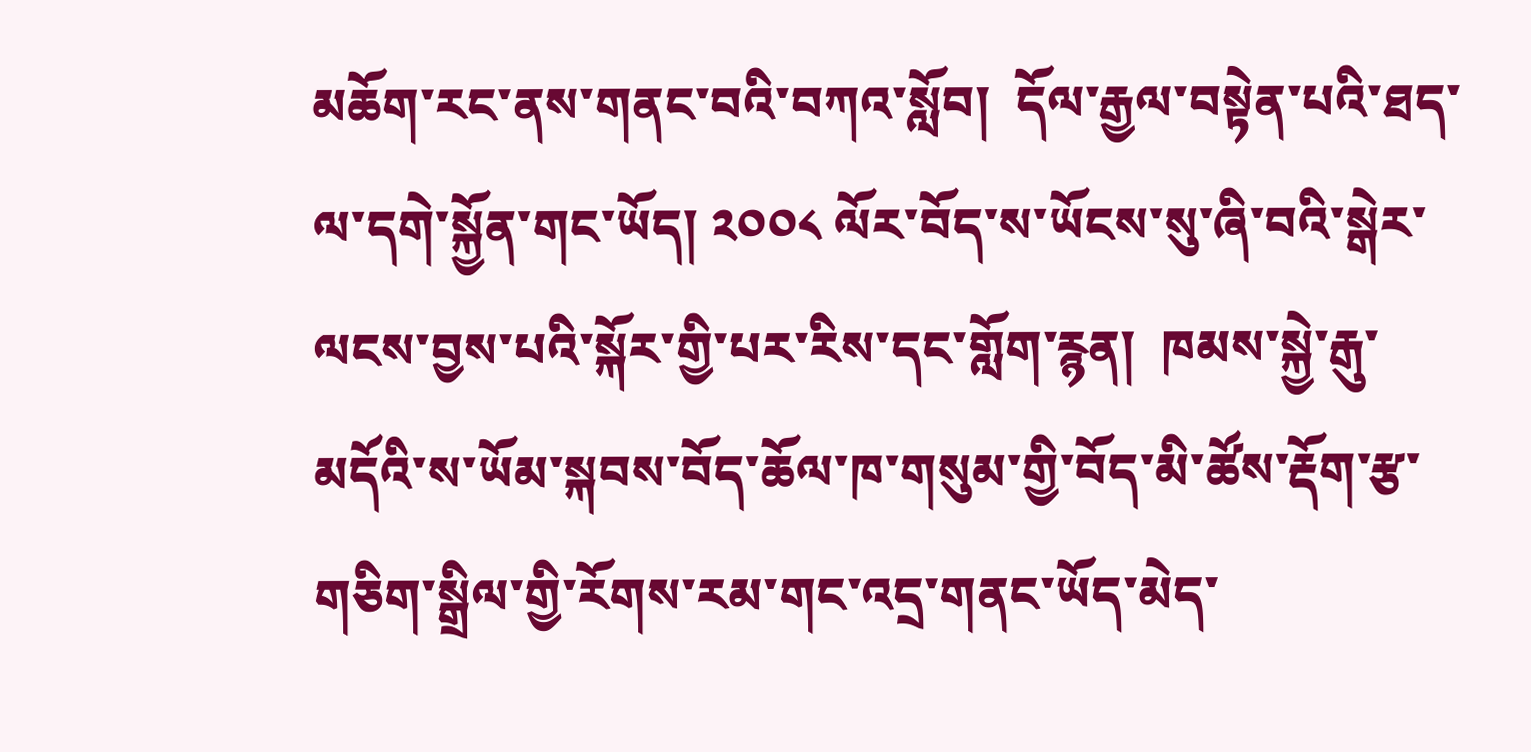མཆོག་རང་ནས་གནང་བའི་བཀའ་སློབ།  དོལ་རྒྱལ་བསྟེན་པའི་ཐད་ལ་དགེ་སྐྱོན་གང་ཡོད། ༢༠༠༨ ལོར་བོད་ས་ཡོངས་སུ་ཞི་བའི་སྒེར་ལངས་བྱས་པའི་སྐོར་གྱི་པར་རིས་དང་གློག་རྙན།  ཁམས་སྐྱེ་རྒུ་མདོའི་ས་ཡོམ་སྐབས་བོད་ཆོལ་ཁ་གསུམ་གྱི་བོད་མི་ཚོས་རྡོག་རྩ་གཅིག་སྒྲིལ་གྱི་རོགས་རམ་གང་འདྲ་གནང་ཡོད་མེད་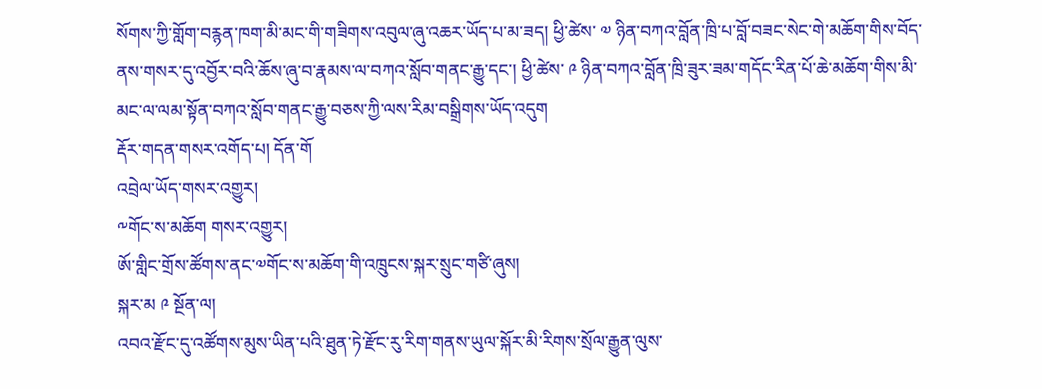སོགས་ཀྱི་གློག་བརྙན་ཁག་མི་མང་གི་གཟིགས་འབུལ་ཞུ་འཆར་ཡོད་པ་མ་ཟད། ཕྱི་ཚེས་ ༧ ཉིན་བཀའ་བློན་ཁྲི་པ་བློ་བཟང་སེང་གེ་མཆོག་གིས་བོད་ནས་གསར་དུ་འབྱོར་བའི་ཆོས་ཞུ་བ་རྣམས་ལ་བཀའ་སློབ་གནང་རྒྱུ་དང་། ཕྱི་ཚེས་ ༩ ཉིན་བཀའ་བློན་ཁྲི་ཟུར་ཟམ་གདོང་རིན་པོ་ཆེ་མཆོག་གིས་མི་མང་ལ་ལམ་སྟོན་བཀའ་སློབ་གནང་རྒྱུ་བཅས་ཀྱི་ལས་རིམ་བསྒྲིགས་ཡོད་འདུག
རྡོར་གདན་གསར་འགོད་པ། དོན་གོ
འབྲེལ་ཡོད་གསར་འགྱུར།
༸གོང་ས་མཆོག གསར་འགྱུར།
ཨོ་གླིང་གྲོས་ཚོགས་ནང་༧གོང་ས་མཆོག་གི་འཁྲུངས་སྐར་སྲུང་གཙི་ཞུས།
སྐར་མ ༩ སྔོན་ལ།
འབའ་རྫོང་དུ་འཚོགས་མུས་ཡིན་པའི་ཐུན་ཏེ་རྫོང་རུ་རིག་གནས་ཡུལ་སྐོར་མི་རིགས་སྲོལ་རྒྱུན་ལུས་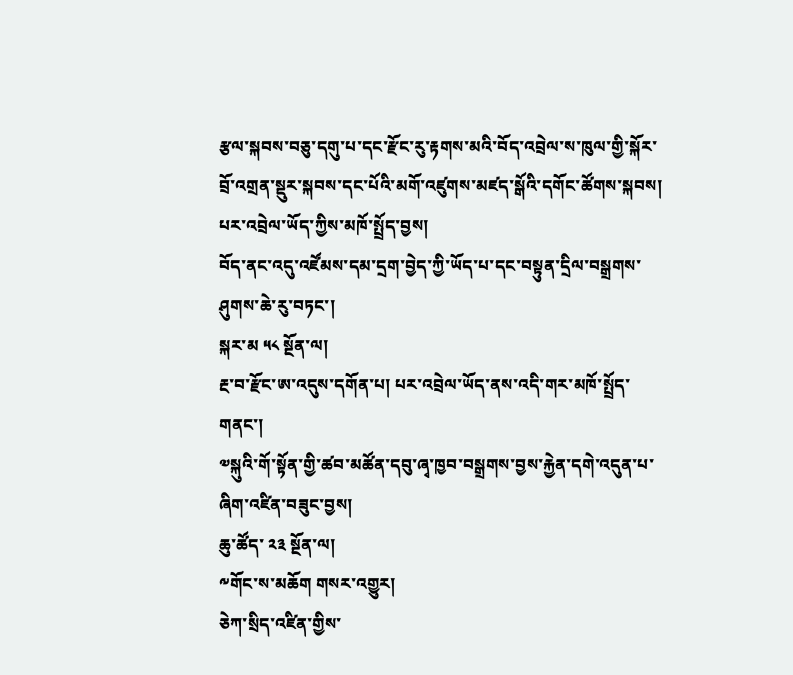རྩལ་སྐབས་བཅུ་དགུ་པ་དང་རྫོང་རུ་རྟགས་མའི་བོད་འབྲེལ་ས་ཁུལ་གྱི་སྐོར་བྲོ་འགྲན་སྡུར་སྐབས་དང་པོའི་མགོ་འཛུགས་མཛད་སྒོའི་དགོང་ཚོགས་སྐབས། པར་འབྲེལ་ཡོད་ཀྱིས་མཁོ་སྤྲོད་བྱས།
བོད་ནང་འདུ་འཛོམས་དམ་དྲག་བྱེད་ཀྱི་ཡོད་པ་དང་བསྟུན་དྲིལ་བསྒྲགས་ཤུགས་ཆེ་རུ་བཏང་།
སྐར་མ ༥༨ སྔོན་ལ།
རྔ་བ་རྫོང་ཨ་འདུས་དགོན་པ། པར་འབྲེལ་ཡོད་ནས་འདི་གར་མཁོ་སྤྲོད་གནང་།
༧སྐུའི་གོ་སྟོན་གྱི་ཚབ་མཚོན་དབུ་ཞྭ་ཁྱབ་བསྒྲགས་བྱས་རྐྱེན་དགེ་འདུན་པ་ཞིག་འཛིན་བཟུང་བྱས།
ཆུ་ཚོད་ ༢༣ སྔོན་ལ།
༸གོང་ས་མཆོག གསར་འགྱུར།
ཅེཀ་སྲིད་འཛིན་གྱིས་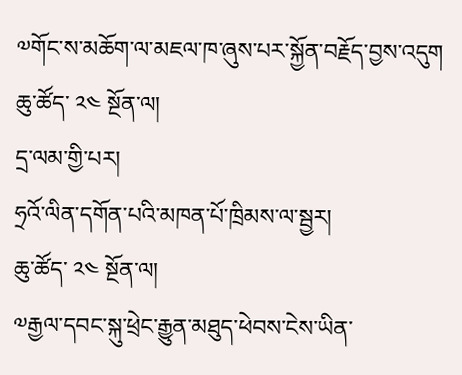༧གོང་ས་མཆོག་ལ་མཇལ་ཁ་ཞུས་པར་སྐྱོན་བརྗོད་བྱས་འདུག
ཆུ་ཚོད་ ༢༤ སྔོན་ལ།
དྲ་ལམ་གྱི་པར།
ཧྲའོ་ལིན་དགོན་པའི་མཁན་པོ་ཁྲིམས་ལ་སྦྱར།
ཆུ་ཚོད་ ༢༤ སྔོན་ལ།
༧རྒྱལ་དབང་སྐུ་ཕྲེང་རྒྱུན་མཐུད་ཕེབས་ངེས་ཡིན་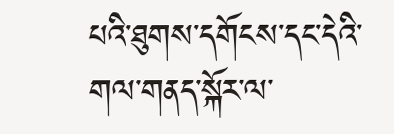པའི་ཐུགས་དགོངས་དང་དེའི་གལ་གནད་སྐོར་ལ་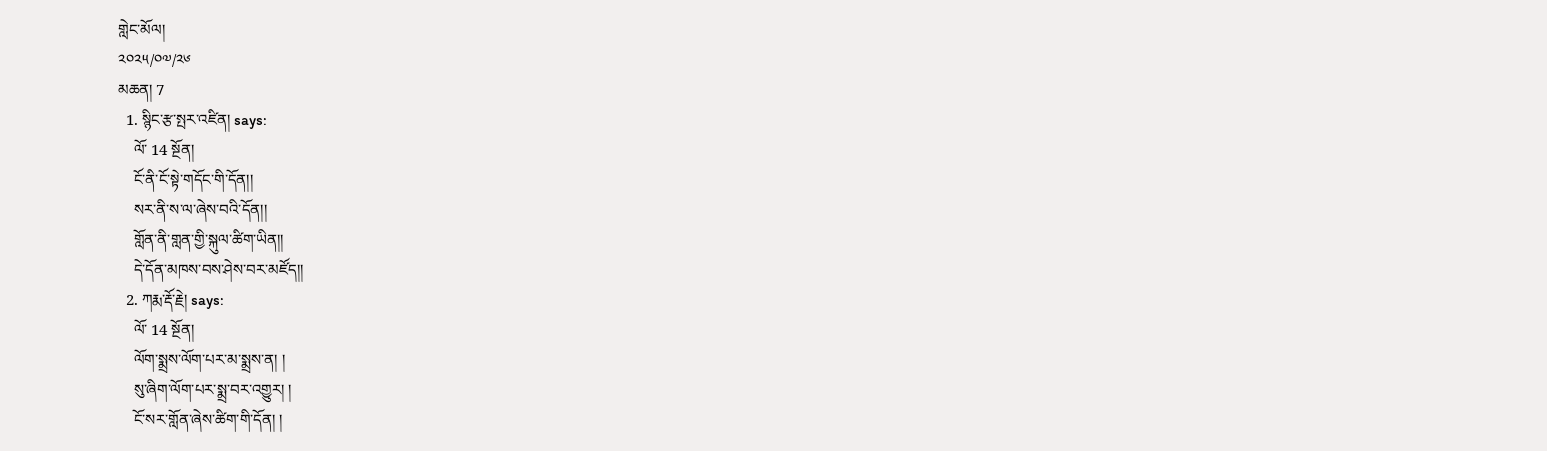གླེང་མོལ།
༢༠༢༥/༠༧/༢༦
མཆན། 7
  1. སྙིང་རྩ་སྤར་འཛིན། says:
    ལོ་ 14 སྔོན།
    ངོ་ནི་ངོ་སྟེ་གདོང་གི་དོན།།
    སར་ནི་ས་ལ་ཞེས་བའི་དོན།།
    གློན་ནི་གླན་གྱི་སྐུལ་ཚིག་ཡིན།།
    དེ་དོན་མཁས་བས་ཤེས་བར་མཛོད།།
  2. ཀརྨ་རྡོ་རྗེ། says:
    ལོ་ 14 སྔོན།
    ལོག་སྨྲས་ལོག་པར་མ་སྨྲས་ན། །
    སུ་ཞིག་ལོག་པར་སྨྲ་བར་འགྱུར། །
    ངོ་སར་གློན་ཞེས་ཚིག་གི་དོན། །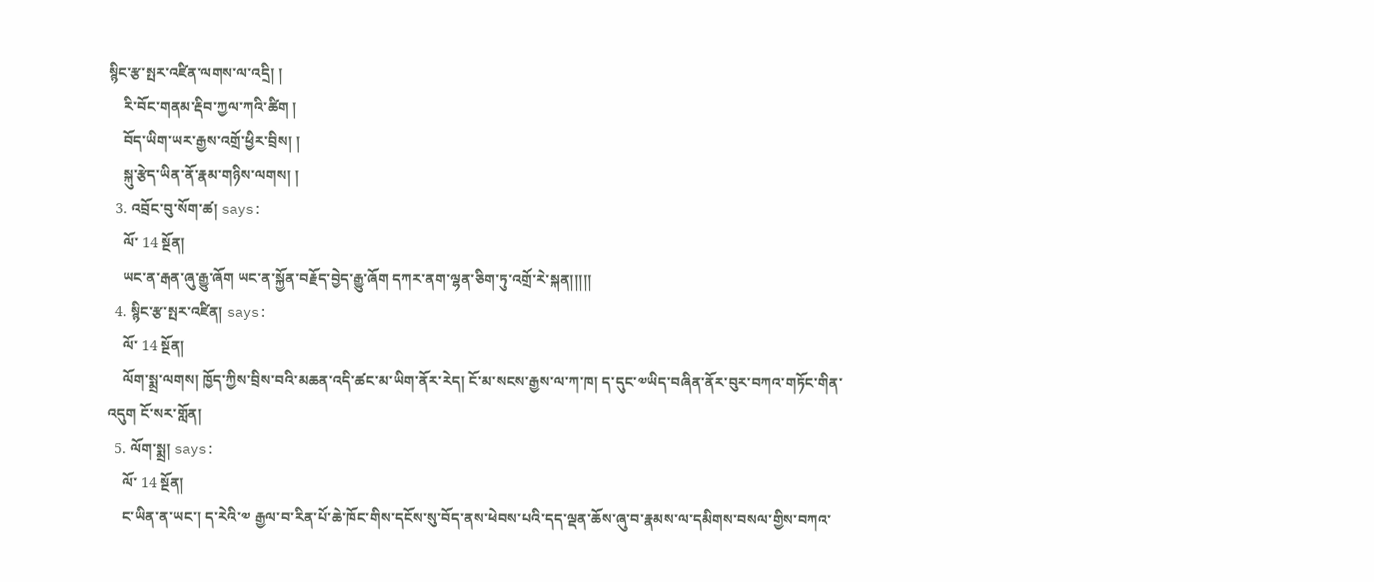སྙིང་རྩ་སྤར་འཛིན་ལགས་ལ་འདྲི། །
    རི་བོང་གནམ་རྡིབ་ཀྱལ་ཀའི་ཚིག །
    བོད་ཡིག་ཡར་རྒྱས་འགྲོ་ཕྱིར་བྲིས། །
    སྐུ་རྩེད་ཡིན་ནོ་རྣམ་གཉིས་ལགས། །
  3. འབྲོང་བུ་སོག་ཚ། says:
    ལོ་ 14 སྔོན།
    ཡང་ན་རྒན་ཞུ་རྒྱུ་ཞོག ཡང་ན་སྐྱོན་བརྗོད་བྱེད་རྒྱུ་ཞོག དཀར་ནག་ལྷན་ཅིག་ཏུ་འགྲོ་རེ་སྐན།།།།།
  4. སྙིང་རྩ་སྤར་འཛིན། says:
    ལོ་ 14 སྔོན།
    ལོག་སྨྲ་ལགས། ཁྱོད་ཀྱིས་བྲིས་བའི་མཆན་འདི་ཚང་མ་ཡིག་ནོར་རེད། ངོ་མ་སངས་རྒྱས་ལ་ཀ་ཁ། ད་དུང་༧ཡིད་བཞིན་ནོར་བུར་བཀའ་གཏོང་གིན་འདུག ངོ་སར་གློན།
  5. ལོག་སྨྲ། says:
    ལོ་ 14 སྔོན།
    ང་ཡིན་ན་ཡང་། ད་རེའི་༧ རྒྱལ་བ་རིན་པོ་ཆེ་ཁོང་གིས་དངོས་སུ་བོད་ནས་ཕེབས་པའི་དད་ལྡན་ཆོས་ཞུ་བ་རྣམས་ལ་དམིགས་བསལ་གྱིས་བཀའ་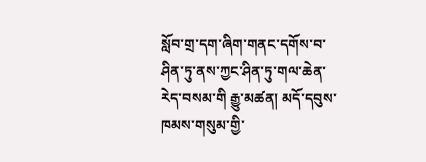སློབ་གྲ་དག་ཞིག་གནང་དགོས་བ་ཤིན་ཏུ་ནས་ཀྱང་ཤིན་ཏུ་གལ་ཆེན་རེད་བསམ་གི རྒྱུ་མཚན། མདོ་དབུས་ཁམས་གསུམ་གྱི་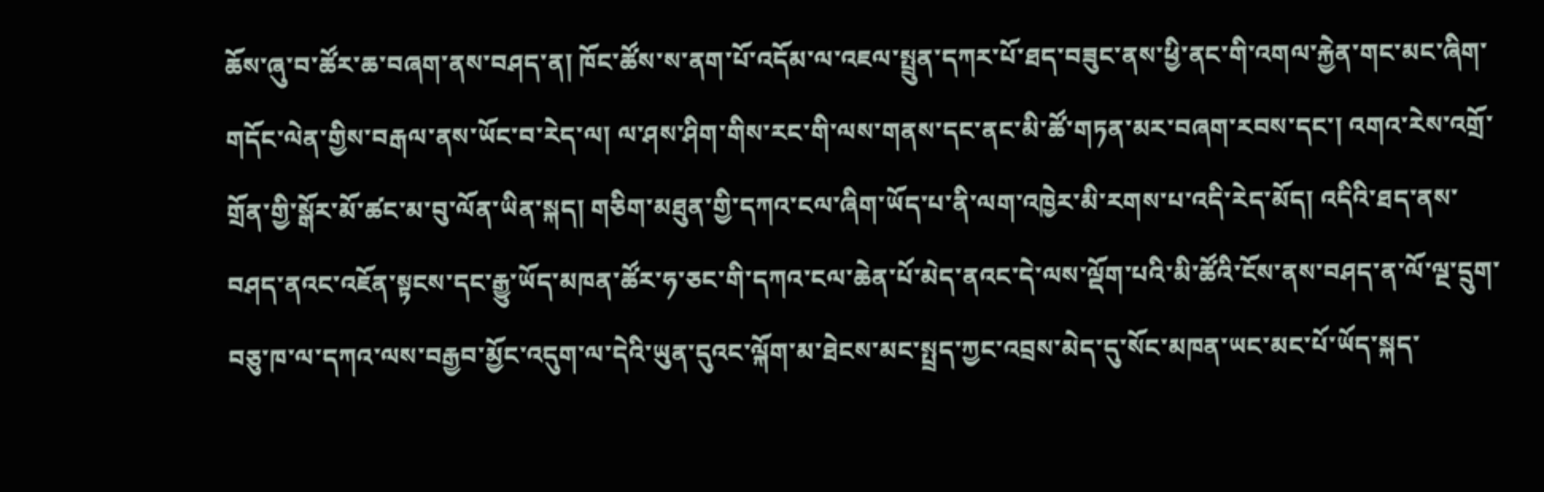ཆོས་ཞུ་བ་ཚོར་ཆ་བཞག་ནས་བཤད་ན། ཁོང་ཚོས་ས་ནག་པོ་འདོམ་ལ་འཇལ་སྤྲུན་དཀར་པོ་ཐད་བཟུང་ནས་ཕྱི་ནང་གི་འགལ་རྐྱེན་གང་མང་ཞིག་གདོང་ལེན་གྱིས་བརྒལ་ནས་ཡོང་བ་རེད་ལ། ལ་ཤས་ཤིག་གིས་རང་གི་ལས་གནས་དང་ནང་མི་ཚོ་གཏན་མར་བཞག་རབས་དང་། འགའ་རེས་འགྲོ་གྲོན་གྱི་སྒོར་མོ་ཚང་མ་བུ་ལོན་ཡིན་སྐད། གཅིག་མཐུན་གྱི་དཀའ་ངལ་ཞིག་ཡོད་པ་ནི་ལག་འཁྱེར་མི་རགས་པ་འདི་རེད་མོད། འདིའི་ཐད་ནས་བཤད་ནའང་འཇོན་སྟངས་དང་རྒྱུ་ཡོད་མཁན་ཚོར་ཧ་ཅང་གི་དཀའ་ངལ་ཆེན་པོ་མེད་ནའང་དེ་ལས་ལྡོག་པའི་མི་ཚོའི་ངོས་ནས་བཤད་ན་ལོ་ལྔ་དྲུག་བཅུ་ཁ་ལ་དཀའ་ལས་བརྒྱབ་མྱོང་འདུག་ལ་དེའི་ཡུན་དུའང་ལྐོག་མ་ཐེངས་མང་སྤྲད་ཀྱང་འབྲས་མེད་དུ་སོང་མཁན་ཡང་མང་པོ་ཡོད་སྐད་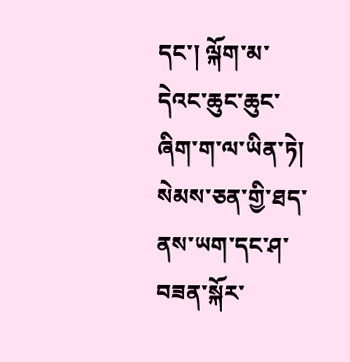དང་། ལྐོག་མ་དེའང་ཆུང་ཆུང་ཞིག་ག་ལ་ཡིན་ཏེ། སེམས་ཅན་གྱི་ཐད་ནས་ཡག་དང་ཤ་བཟན་སྐོར་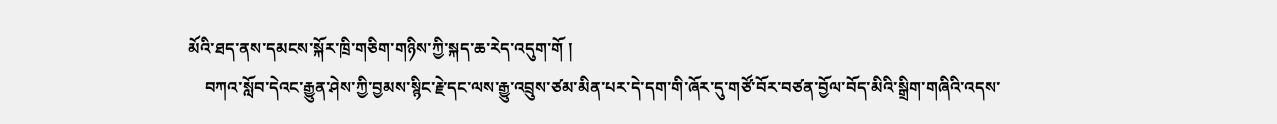མོའི་ཐད་ནས་དམངས་སྐོར་ཁྲི་གཅིག་གཉིས་ཀྱི་སྐད་ཆ་རེད་འདུག་གོ །
    བཀའ་སློབ་དེའང་རྒྱུན་ཤེས་ཀྱི་བྱམས་སྙིང་རྗེ་དང་ལས་རྒྱུ་འབྲུས་ཙམ་མིན་པར་དེ་དག་གི་ཞོར་དུ་གཙོ་བོར་བཙན་བྱོལ་བོད་མིའི་སྒྲིག་གཞིའི་འདས་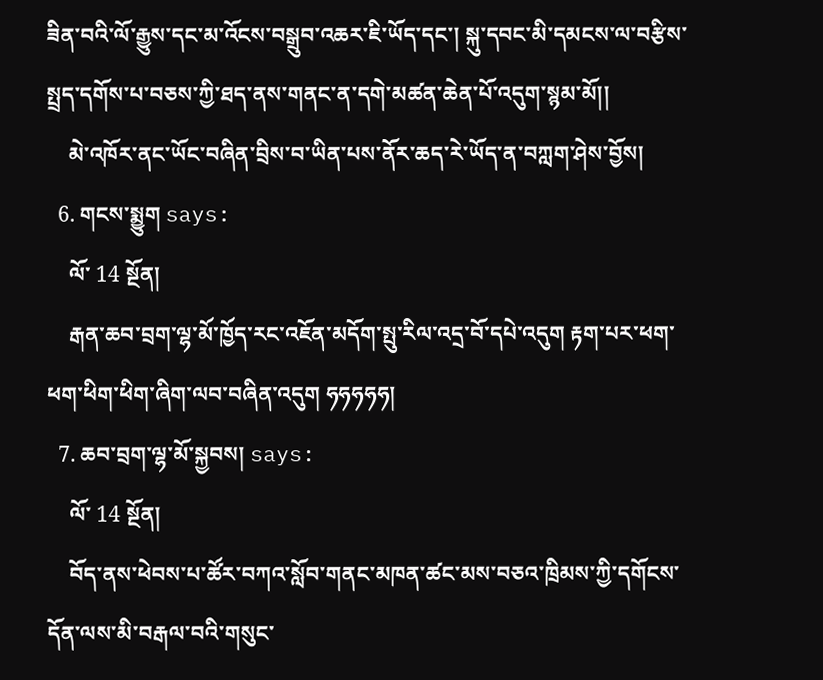ཟིན་བའི་ལོ་རྒྱུས་དང་མ་འོངས་བསྒྲུབ་འཆར་ཇི་ཡོད་དང་། སྐུ་དབང་མི་དམངས་ལ་བརྩིས་སྤྲད་དགོས་པ་བཅས་ཀྱི་ཐད་ནས་གནང་ན་དགེ་མཚན་ཆེན་པོ་འདུག་སྙམ་མོ།།
    མེ་འཁོར་ནང་ཡོང་བཞིན་བྲིས་བ་ཡིན་པས་ནོར་ཆད་རེ་ཡོད་ན་བཀླག་ཤེས་བྱོས།
  6. གངས་སྨྱུག says:
    ལོ་ 14 སྔོན།
    རྒན་ཆབ་བྲག་ལྷ་མོ་ཁྱོད་རང་འཇོན་མདོག་སྤུ་རིལ་འདྲ་བོ་དཔེ་འདུག རྟག་པར་ཕག་ཕག་ཕིག་ཕིག་ཞིག་ལབ་བཞིན་འདུག ཧཧཧཧཧ།
  7. ཆབ་བྲག་ལྷ་མོ་སྐྱབས། says:
    ལོ་ 14 སྔོན།
    བོད་ནས་ཕེབས་པ་ཚོར་བཀའ་སློབ་གནང་མཁན་ཚང་མས་བཅའ་ཁྲིམས་ཀྱི་དགོངས་དོན་ལས་མི་བརྒལ་བའི་གསུང་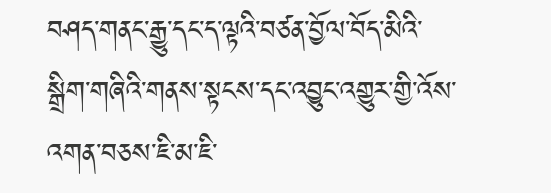བཤད་གནང་རྒྱུ་དང་ད་ལྟའི་བཙན་བྱོལ་བོད་མིའི་སྒྲིག་གཞིའི་གནས་སྟངས་དང་འབྱུང་འགྱུར་གྱི་འོས་འགན་བཅས་ཇི་མ་ཇི་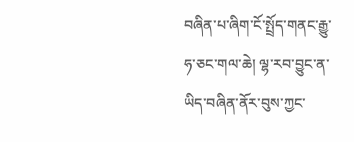བཞིན་པ་ཞིག་ངོ་སྤྲོད་གནང་རྒྱུ་ཧ་ཅང་གལ་ཆེ། ལྷ་རབ་བྱུང་ན་ཡིད་བཞིན་ནོར་བུས་ཀྱང་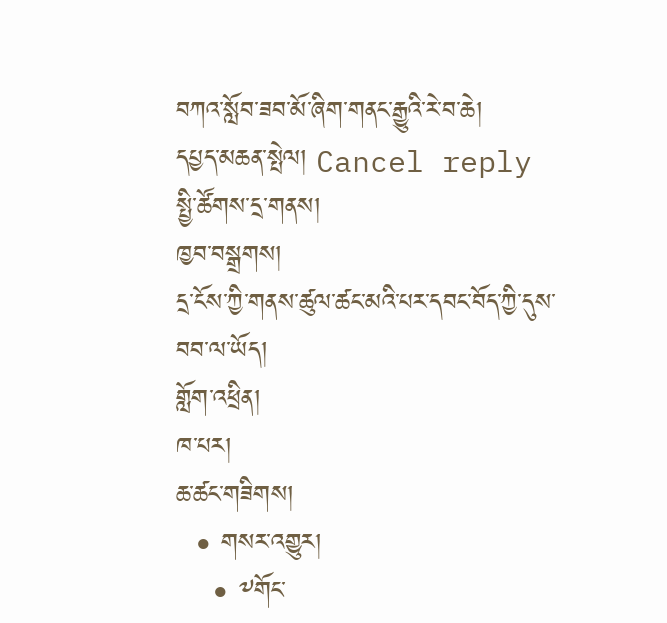བཀའ་སློབ་ཟབ་མོ་ཞིག་གནང་རྒྱུའི་རེ་བ་ཆེ།
དཔྱད་མཆན་སྤེལ། Cancel reply
སྤྱི་ཚོགས་དྲ་གནས།
ཁྱབ་བསྒྲགས།
དྲ་ངོས་ཀྱི་གནས་ཚུལ་ཚང་མའི་པར་དབང་བོད་ཀྱི་དུས་བབ་ལ་ཡོད།
གློག་འཕྲིན།
ཁ་པར།
ཆ་ཚང་གཟིགས།
  • གསར་འགྱུར།
    • ༸གོང་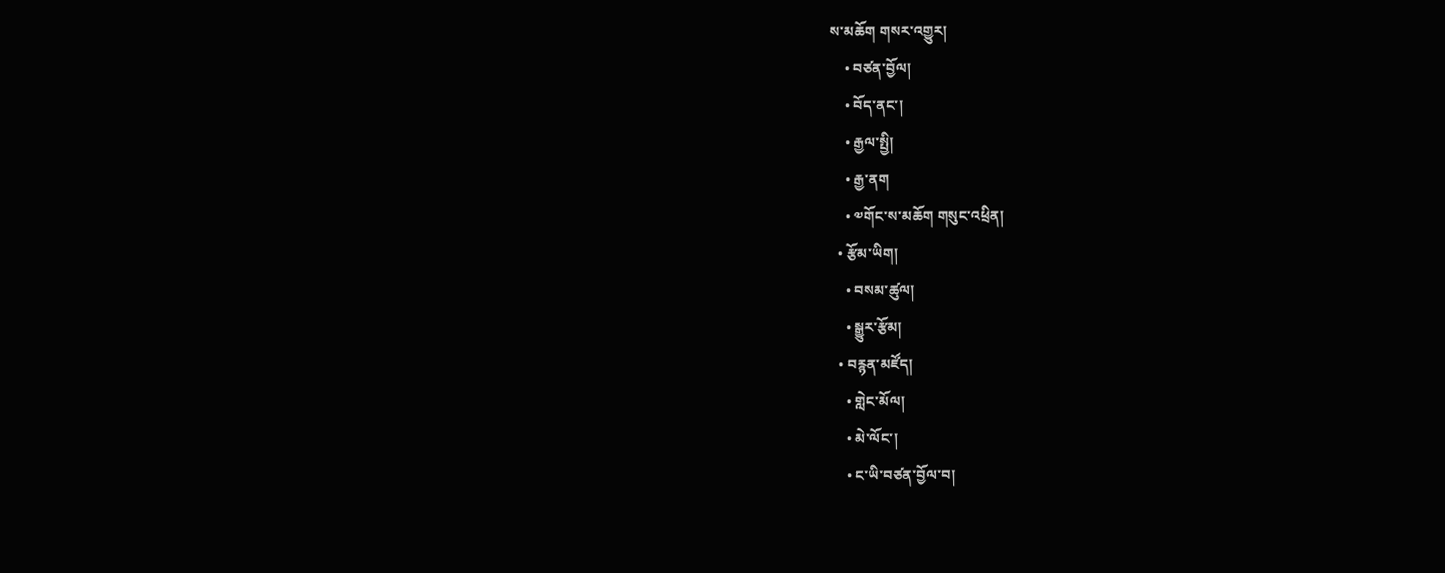ས་མཆོག གསར་འགྱུར།
    • བཙན་བྱོལ།
    • བོད་ནང་།
    • རྒྱལ་སྤྱི།
    • རྒྱ་ནག
    • ༧གོང་ས་མཆོག གསུང་འཕྲིན།
  • རྩོམ་ཡིག།
    • བསམ་ཚུལ།
    • སྒྱུར་རྩོམ།
  • བརྙན་མཛོད།
    • གླེང་མོལ།
    • མེ་ལོང་།
    • ང་ཡི་བཙན་བྱོལ་བ།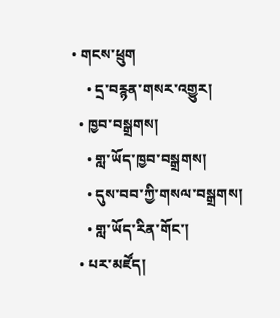• གངས་ཕྲུག
    • དྲ་བརྙན་གསར་འགྱུར།
  • ཁྱབ་བསྒྲགས།
    • གླ་ཡོད་ཁྱབ་བསྒྲགས།
    • དུས་བབ་ཀྱི་གསལ་བསྒྲགས།
    • གླ་ཡོད་རིན་གོང་།
  • པར་མཛོད།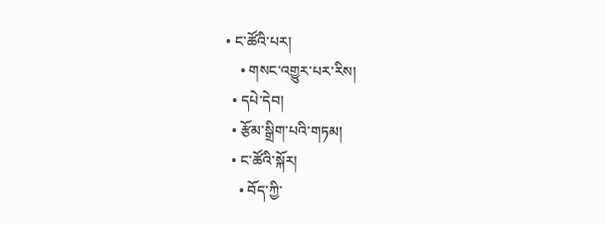• ང་ཚོའི་པར།
    • གསང་འགྱུར་པར་རིས།
  • དཔེ་དེབ།
  • རྩོམ་སྒྲིག་པའི་གཏམ།
  • ང་ཚོའི་སྐོར།
    • བོད་ཀྱི་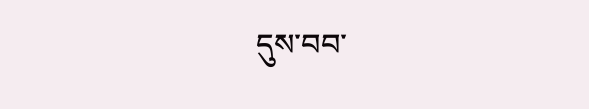དུས་བབ་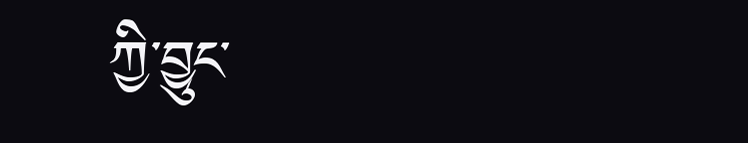ཀྱི་བྱུང་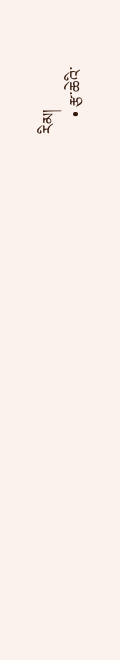རིམ།
    • རྩ་ཆེའི་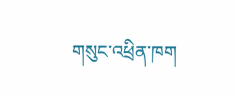གསུང་འཕྲིན་ཁག